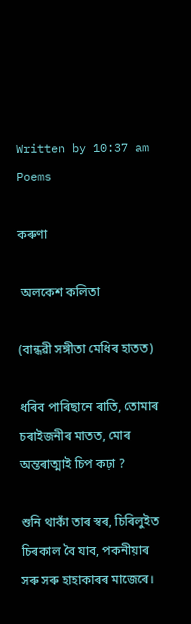Written by 10:37 am Poems

কৰুণা

 অলকেশ কলিতা

(বান্ধৱী সঙ্গীতা মেধিৰ হাতত)

ধৰিব পাৰিছানে ৰাতি, তোমাৰ চৰাইজনীৰ মাতত, মোৰ অন্তৰাত্মাই চিপ কঢ়া ?

শুনি থাকাঁ তাৰ স্বৰ, চিৰিলুইত চিৰকাল বৈ যাব, পকনীয়াৰ সৰু সৰু হাহাকাৰৰ মাজেৰে।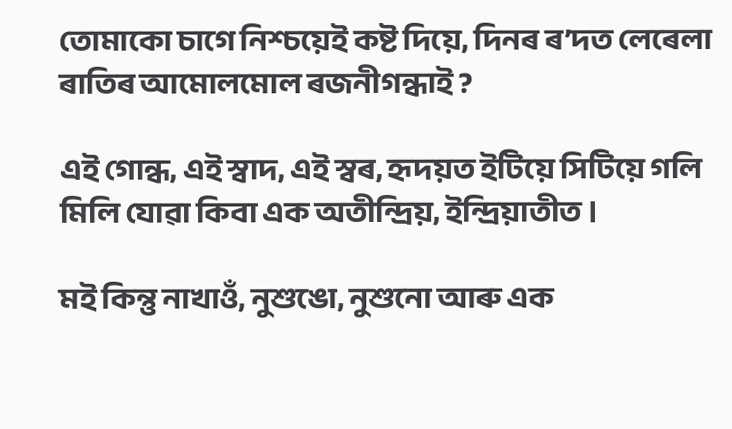তোমাকো চাগে নিশ্চয়েই কষ্ট দিয়ে, দিনৰ ৰ’দত লেৰেলা ৰাতিৰ আমোলমোল ৰজনীগন্ধাই ?

এই গোন্ধ, এই স্বাদ, এই স্বৰ, হৃদয়ত ইটিয়ে সিটিয়ে গলি মিলি যোৱা কিবা এক অতীন্দ্ৰিয়, ইন্দ্ৰিয়াতীত ।

মই কিন্তু নাখাওঁ, নুশুঙো, নুশুনো আৰু এক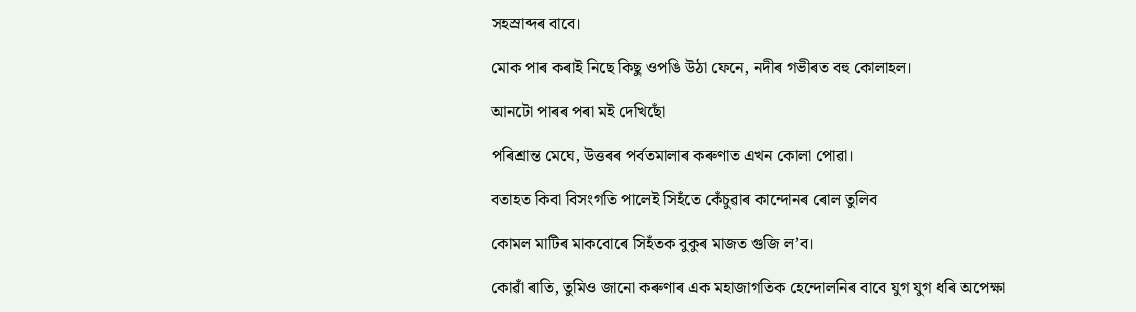সহস্ৰাব্দৰ বাবে।

মোক পাৰ কৰাই নিছে কিছু ওপঙি উঠা ফেনে, নদীৰ গভীৰত বহু কোলাহল।

আনটো পাৰৰ পৰা মই দেখিছোঁ

পৰিশ্ৰান্ত মেঘে, উত্তৰৰ পৰ্বতমালাৰ কৰুণাত এখন কোলা পোৱা।

বতাহত কিবা বিসংগতি পালেই সিহঁতে কেঁচুৱাৰ কান্দোনৰ ৰোল তুলিব

কোমল মাটিৰ মাকবোৰে সিহঁতক বুকুৰ মাজত গুজি ল’ব।

কোৱাঁ ৰাতি, তুমিও জানো কৰুণাৰ এক মহাজাগতিক হেন্দোলনিৰ বাবে যুগ যুগ ধৰি অপেক্ষা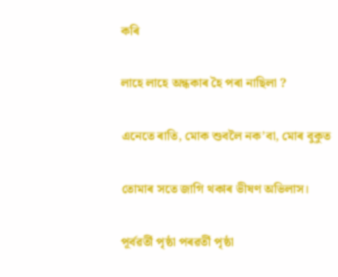কৰি

লাহে লাহে অন্ধকাৰ হৈ পৰা নাছিলা ?

এনেতে ৰাতি, মোক শুবলৈ নক’বা, মোৰ বুকুত

তোমাৰ সতে জাগি থকাৰ ভীষণ অভিলাস।

পূৰ্বৱৰ্তী পৃষ্ঠা পৰৱৰ্তী পৃষ্ঠা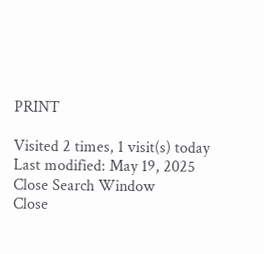PRINT

Visited 2 times, 1 visit(s) today
Last modified: May 19, 2025
Close Search Window
Close